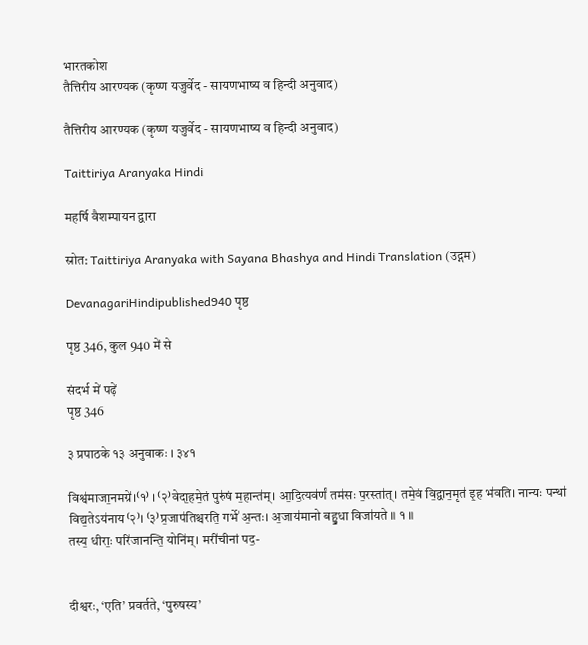भारतकोश
तैत्तिरीय आरण्यक (कृष्ण यजुर्वेद - सायणभाष्य व हिन्दी अनुवाद)

तैत्तिरीय आरण्यक (कृष्ण यजुर्वेद - सायणभाष्य व हिन्दी अनुवाद)

Taittiriya Aranyaka Hindi

महर्षि वैशम्पायन द्वारा

स्रोत: Taittiriya Aranyaka with Sayana Bhashya and Hindi Translation (उद्गम)

DevanagariHindipublished940 पृष्ठ

पृष्ठ 346, कुल 940 में से

संदर्भ में पढ़ें
पृष्ठ 346

३ प्रपाठके १३ अनुवाकः । ३४१

विश्व॑माजा॒नमग्रे॑।⁽१⁾ । ⁽२⁾वेदा॒हमे॒तं पुरु॑षं म॒हान्त॑म्। आ॒दि॒त्यव॑र्णं तम॑सः प॒रस्ता॑त्। तमे॒वं वि॒द्वान॒मृत॑ इ॒ह भ॑वति। नान्यः पन्था॑ विद्य॒तेऽय॑नाय⁽२⁾। ⁽३⁾प्र॒जाप॑तिश्चरति॒ गर्भे॑ अ॒न्तः। अ॒जाय॑मानो बहु॒धा विजा॑यते ॥ १ ॥
तस्य॒ धीराः॒ परि॑जानन्ति॒ योनि॑म्। मरी॑चीनां पद॒-


दीश्वरः, ‘एति’ प्रवर्तते, ‘पुरुषस्य’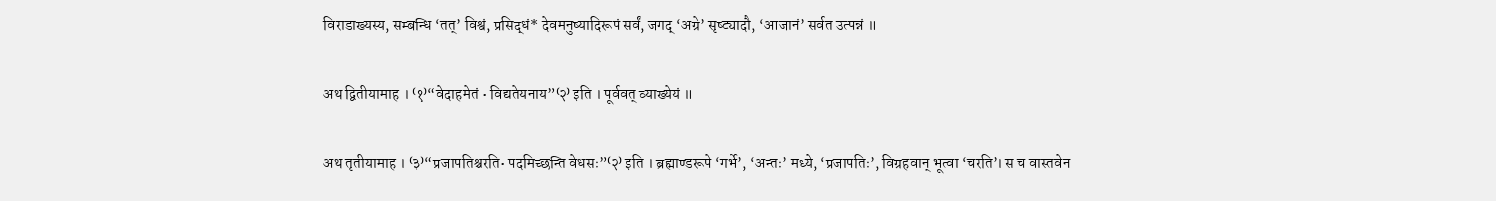विराडाख्यस्य, सम्बन्धि ‘तत्’ विश्वं, प्रसिद्धं* देवमनुष्यादिरूपं सर्वं, जगद् ‘अग्रे’ सृष्ट्यादौ, ‘आजानं’ सर्वत उत्पन्नं ॥

अथ द्वितीयामाह । ⁽१⁾“वेदाहमेतं • विद्यतेयनाय”⁽२⁾ इति । पूर्ववत् व्याख्येयं ॥

अथ तृतीयामाह । ⁽३⁾“प्रजापतिश्चरति• पदमिच्छन्ति वेधसः”⁽२⁾ इति । ब्रह्माण्डरूपे ‘गर्भे’, ‘अन्तः’ मध्ये, ‘प्रजापतिः’, विग्रहवान् भूत्वा ‘चरति’। स च वास्तवेन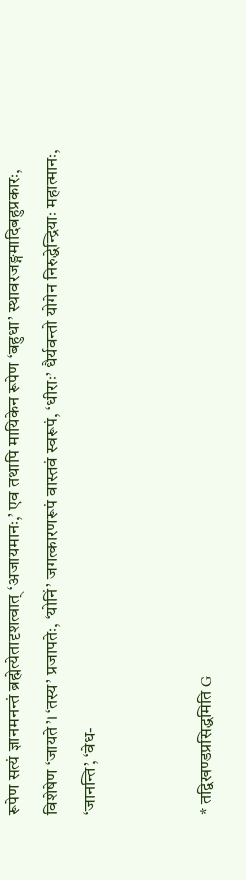रूपेण सत्यं ज्ञानमनन्तं ब्रह्मेत्येतादृशत्वात् ‘अजायमानः,’ एव तथापि मायिकेन रूपेण ‘बहुधा’ स्थावरजङ्गमादिबहुप्रकारः, विशेषेण ‘जायते’। ‘तस्य’ प्रजापतेः, ‘योनिं’ जगत्कारणरूपं वास्तवं स्वरूपं, ‘धीराः’ धैर्यवन्तो योगेन निरुद्धेन्द्रियाः महात्मानः, ‘जानन्ति’, ‘वेध-


* तद्विखण्डप्रसिद्धमिति G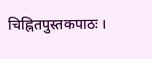चिह्नितपुस्तकपाठः ।